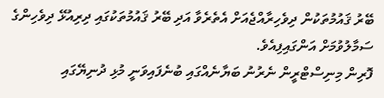ބޭރު ޤައުމުތަކުން ދިވެހިރާއްޖެއަށް އެތެރެވާ އަދި ބޭރު ޤައުމުތަކުގައި ދިރިއުޅޭ ދިވެހިންގެ ސަމާލުވުމަށް އަންގައިފިއެވެ.
ފޮރިން މިނިސްޓްރީން ނެރުނު ބަޔާނެއްގައި ބުނެފައިވަނީ މުޅި ދުނިޔޭގައި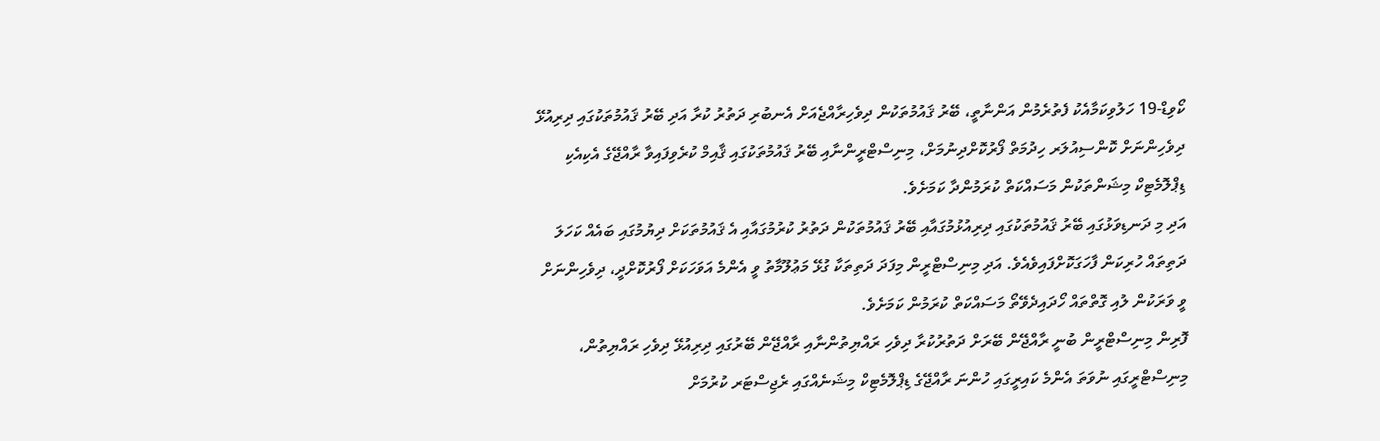ކޯވިޑް-19 ހަލުވިކަމާއެކު ފެތުރެމުން އަންނާތީ، ބޭރު ޤައުމުތަކުން ދިވެހިރާއްޖެއަށް އެނބުރި ދަތުރު ކުރާ އަދި ބޭރު ޤައުމުތަކުގައި ދިރިއުޅޭ ދިވެހިންނަށް ކޮންސިއުލަރ ހިދުމަތް ފޯރުކޮށްދިނުމަށް، މިނިސްޓްރީންނާއި ބޭރު ޤައުމުތަކުގައި ޤާއިމް ކުރެވިފައިވާ ރާއްޖޭގެ އެކިއެކި ޑިޕްލޮމެޓިކް މިޝަންތަކުން މަސައްކަތް ކުރަމުންދާ ކަމަށެވެ.
އަދި މި ދަނޑިވަޅުގައި ބޭރު ޤައުމުތަކުގައި ދިރިއުޅުމުގައާއި ބޭރު ޤައުމުތަކުން ދަތުރު ކުރުމުގައާއި އެ ޤައުމުތަކަށް ދިޔުމުގައި ބައެއް ކަހަލަ ދަތިތައް ހުރިކަން ފާހަގަކޮށްފައިވެއެވެ. އަދި މިނިސްޓްރީން މިފަދަ ދަތިތަކާ ގުޅޭ މަޢުލޫމާތު ވީ އެންމެ އަވަހަކަށް ފޯރުކޮށްދީ، ދިވެހިންނަށް ވީ ވަރަކުން ލުއި ގޮތްތައް ހޯދައިދެވޭތޯ މަސައްކަތް ކުރަމުން ކަމަށެވެ.
ފޮރިން މިނިސްޓްރީން ބުނީ ރާއްޖޭން ބޭރަށް ދަތުރުކުރާ ދިވެހި ރައްޔިތުންނާއި ރާއްޖޭން ބޭރުގައި ދިރިއުޅޭ ދިވެހި ރައްޔިތުން، މިނިސްޓްރީގައި ނުވަތަ އެންމެ ކައިރީގައި ހުންނަ ރާއްޖޭގެ ޑިޕްލޮމެޓިކް މިޝަނެއްގައި ރެޖިސްޓަރ ކުރުމަށް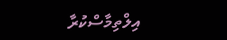އިލްތިމާސްކުރާ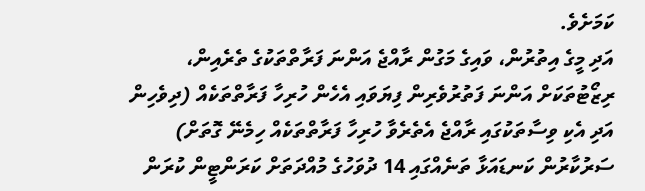ކަމަށެވެ.
އަދި މީގެ އިތުރުން، ވައިގެ މަގުން ރާއްޖެ އަންނަ ފަރާތްތަކުގެ ތެރެއިން، ރިޒޯޓުތަކަށް އަންނަ ފަތުރުވެރިން ފިޔަވައި އެހެން ހުރިހާ ފަރާތްތަކެއް (ދިވެހިން އަދި އެކި ވިސާތަކުގައި ރާއްޖެ އެތެރެވާ ހުރިހާ ފަރާތްތަކެއް ހިމެނޭ ގޮތަށް) ސަރުކާރުން ކަނޑައަޅާ ތަނެއްގައި 14 ދުވަހުގެ މުއްދަތަށް ކަރަންޓީން ކުރަން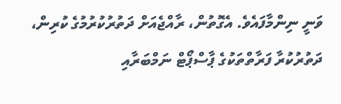ވަނީ ނިންމާފައެވެ. އެގޮތުން، ރާއްޖެއަށް ދަތުރުކުރުމުގެ ކުރިން، ދަތުރުކުރާ ފަރާތްތަކުގެ ޕާސްޕޯޓް ނަމްބަރާއި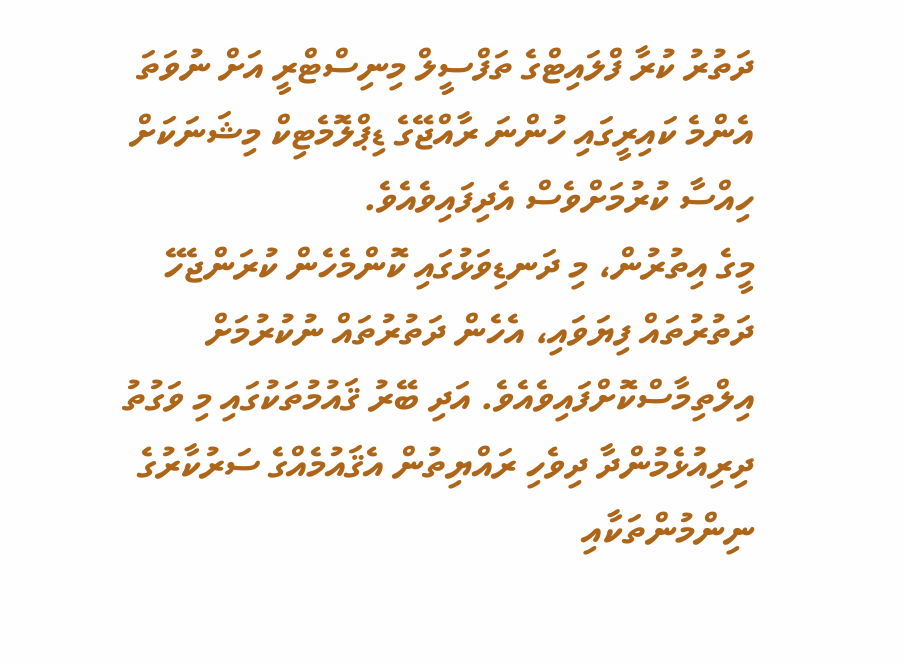ދަތުރު ކުރާ ފްލައިޓްގެ ތަފްސީލް މިނިސްޓްރީ އަށް ނުވަތަ އެންމެ ކައިރީގައި ހުންނަ ރާއްޖޭގެ ޑިޕްލޮމެޓިކް މިޝަނަކަށް ހިއްސާ ކުރުމަށްވެސް އެދިފައިވެއެވެ.
މީގެ އިތުރުން، މި ދަނޑިވަޅުގައި ކޮންމެހެން ކުރަންޖެހޭ ދަތުރުތައް ފިޔަވައި، އެހެން ދަތުރުތައް ނުކުރުމަށް އިލްތިމާސްކޮށްފައިވެއެވެ. އަދި ބޭރު ޤައުމުތަކުގައި މި ވަގުތު ދިރިއުޅެމުންދާ ދިވެހި ރައްޔިތުން އެޤައުމެއްގެ ސަރުކާރުގެ ނިންމުންތަކާއި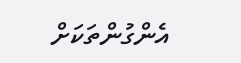އެންގުންތަކަށް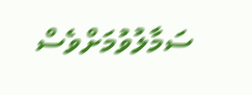ސަމާލުވުމަށްވެސް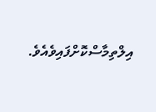އިލްތިމާސްކޮށްފައިވެއެވެ.